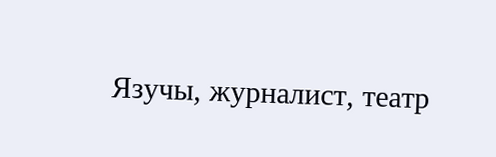Язучы, журналист, театр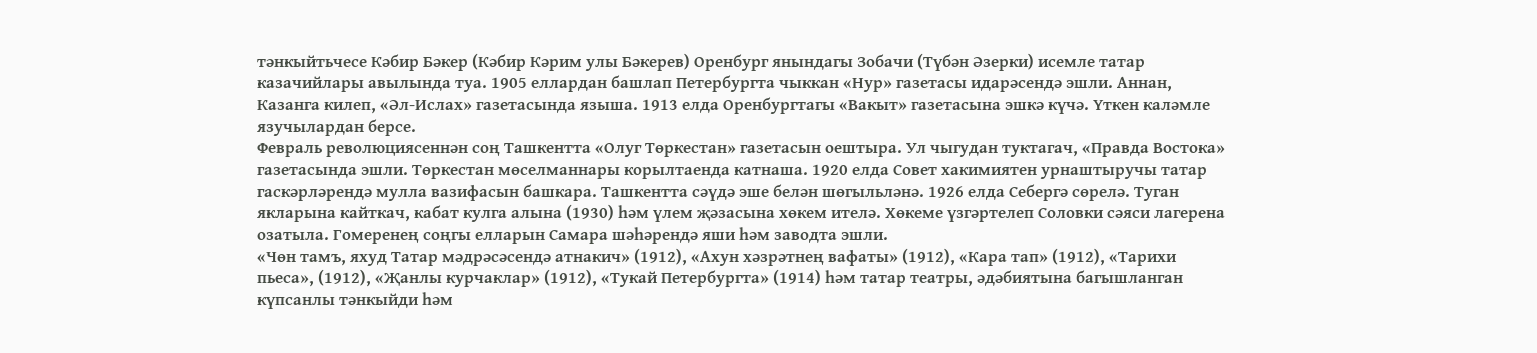тәнкыйтьчесе Кәбир Бәкер (Кәбир Кәрим улы Бәкерев) Оренбург янындагы Зобачи (Түбән Әзерки) исемле татар казачийлары авылында туа. 1905 еллардан башлап Петербургта чыккан «Нур» газетасы идарәсендә эшли. Аннан, Казанга килеп, «Әл-Ислах» газетасында языша. 1913 елда Оренбургтагы «Вакыт» газетасына эшкә күчә. Үткен каләмле язучылардан берсе.
Февраль революциясеннән соң Ташкентта «Олуг Төркестан» газетасын оештыра. Ул чыгудан туктагач, «Правда Востока» газетасында эшли. Төркестан мөселманнары корылтаенда катнаша. 1920 елда Совет хакимиятен урнаштыручы татар гаскәрләрендә мулла вазифасын башкара. Ташкентта сәүдә эше белән шөгыльләнә. 1926 елда Себергә сөрелә. Туган якларына кайткач, кабат кулга алына (1930) һәм үлем җәзасына хөкем ителә. Хөкеме үзгәртелеп Соловки сәяси лагерена озатыла. Гомеренең соңгы елларын Самара шәһәрендә яши һәм заводта эшли.
«Чөн тамъ, яхуд Татар мәдрәсәсендә атнакич» (1912), «Ахун хәзрәтнең вафаты» (1912), «Кара тап» (1912), «Тарихи пьеса», (1912), «Җанлы курчаклар» (1912), «Тукай Петербургта» (1914) һәм татар театры, әдәбиятына багышланган күпсанлы тәнкыйди һәм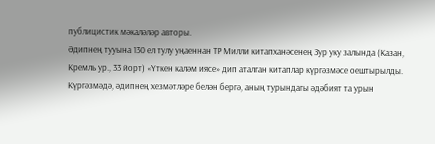публицистик мәкаләләр авторы.
Әдипнең тууына 130 ел тулу уңаеннан ТР Милли китапханәсенең Зур уку залында (Казан, Кремль ур., 33 йорт) «Үткен каләм иясе» дип аталган китаплар күргәзмәсе оештырылды. Күргәзмәдә, әдипнең хезмәтләре белән бергә, аның турындагы әдәбият та урын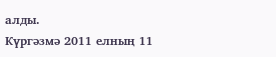алды.
Күргәзмә 2011 елның 11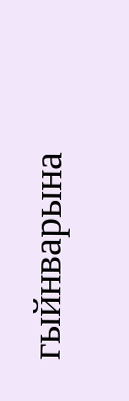гыйнварына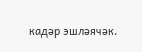кадәр эшләячәк.